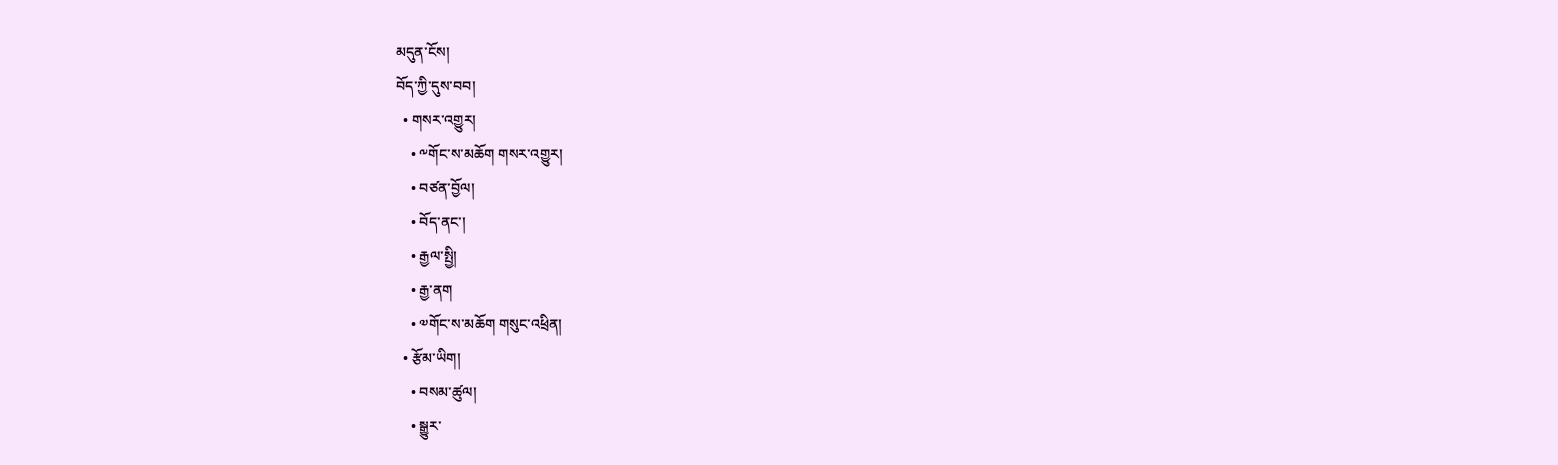མདུན་ངོས།
བོད་ཀྱི་དུས་བབ།
  • གསར་འགྱུར།
    • ༸གོང་ས་མཆོག གསར་འགྱུར།
    • བཙན་བྱོལ།
    • བོད་ནང་།
    • རྒྱལ་སྤྱི།
    • རྒྱ་ནག
    • ༧གོང་ས་མཆོག གསུང་འཕྲིན།
  • རྩོམ་ཡིག།
    • བསམ་ཚུལ།
    • སྒྱུར་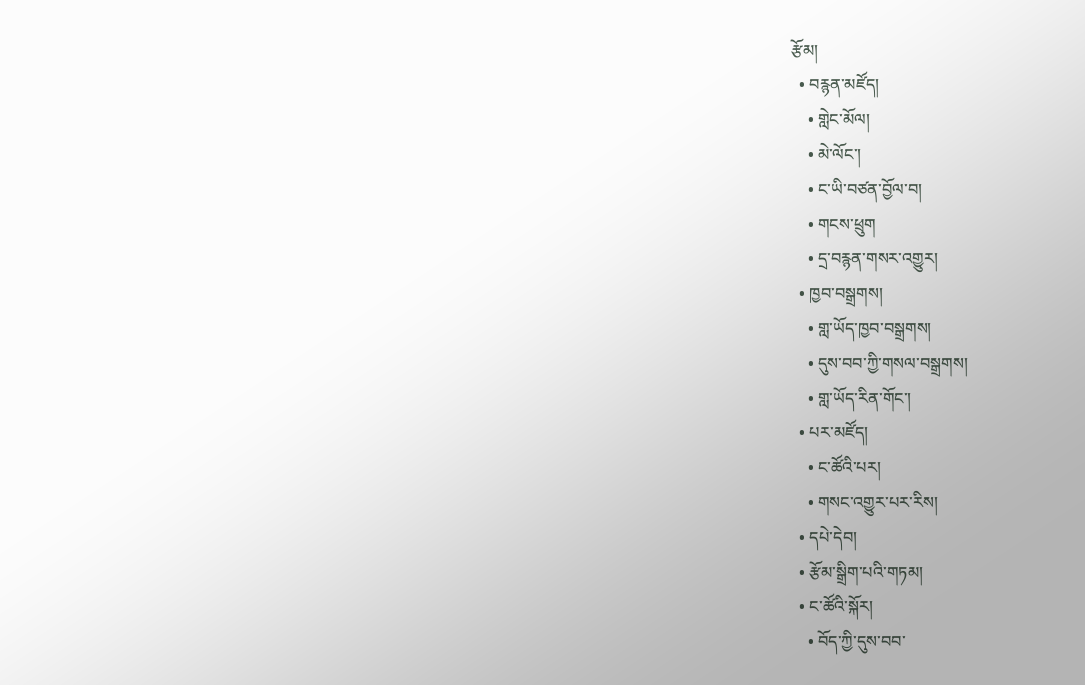རྩོམ།
  • བརྙན་མཛོད།
    • གླེང་མོལ།
    • མེ་ལོང་།
    • ང་ཡི་བཙན་བྱོལ་བ།
    • གངས་ཕྲུག
    • དྲ་བརྙན་གསར་འགྱུར།
  • ཁྱབ་བསྒྲགས།
    • གླ་ཡོད་ཁྱབ་བསྒྲགས།
    • དུས་བབ་ཀྱི་གསལ་བསྒྲགས།
    • གླ་ཡོད་རིན་གོང་།
  • པར་མཛོད།
    • ང་ཚོའི་པར།
    • གསང་འགྱུར་པར་རིས།
  • དཔེ་དེབ།
  • རྩོམ་སྒྲིག་པའི་གཏམ།
  • ང་ཚོའི་སྐོར།
    • བོད་ཀྱི་དུས་བབ་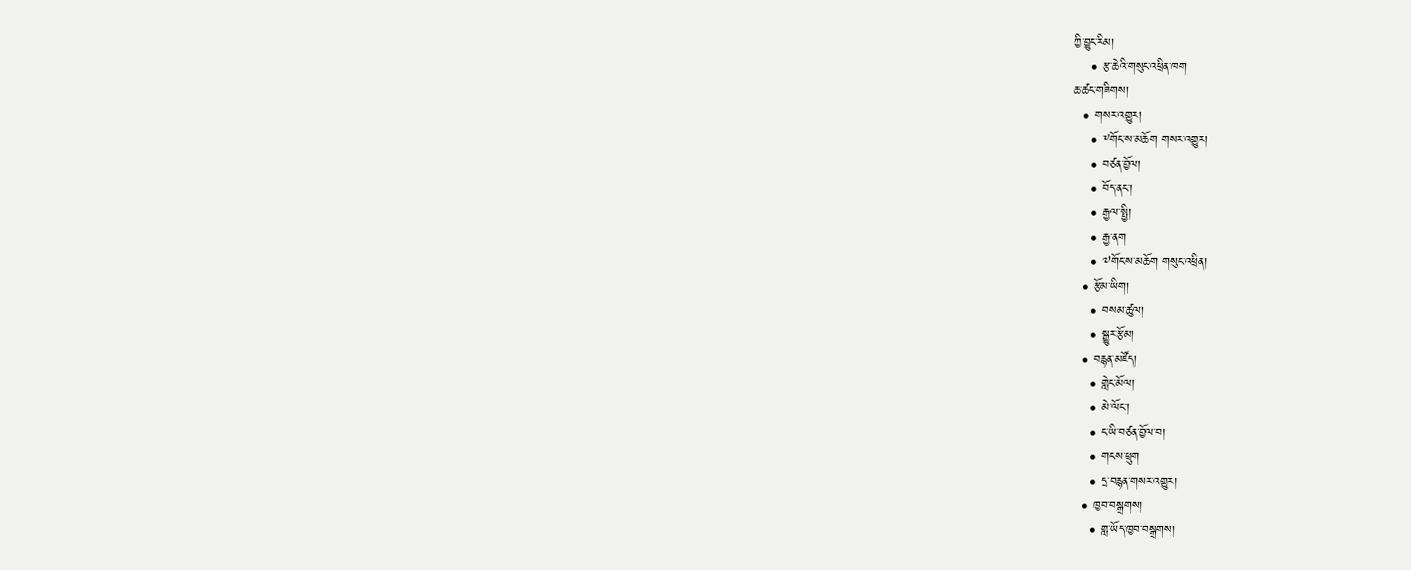ཀྱི་བྱུང་རིམ།
    • རྩ་ཆེའི་གསུང་འཕྲིན་ཁག
ཆ་ཚང་གཟིགས།
  • གསར་འགྱུར།
    • ༸གོང་ས་མཆོག གསར་འགྱུར།
    • བཙན་བྱོལ།
    • བོད་ནང་།
    • རྒྱལ་སྤྱི།
    • རྒྱ་ནག
    • ༧གོང་ས་མཆོག གསུང་འཕྲིན།
  • རྩོམ་ཡིག།
    • བསམ་ཚུལ།
    • སྒྱུར་རྩོམ།
  • བརྙན་མཛོད།
    • གླེང་མོལ།
    • མེ་ལོང་།
    • ང་ཡི་བཙན་བྱོལ་བ།
    • གངས་ཕྲུག
    • དྲ་བརྙན་གསར་འགྱུར།
  • ཁྱབ་བསྒྲགས།
    • གླ་ཡོད་ཁྱབ་བསྒྲགས།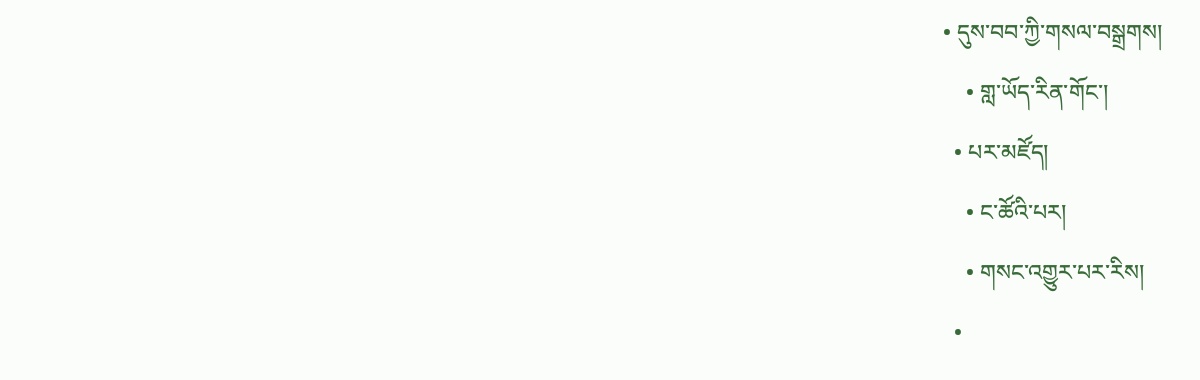• དུས་བབ་ཀྱི་གསལ་བསྒྲགས།
    • གླ་ཡོད་རིན་གོང་།
  • པར་མཛོད།
    • ང་ཚོའི་པར།
    • གསང་འགྱུར་པར་རིས།
  •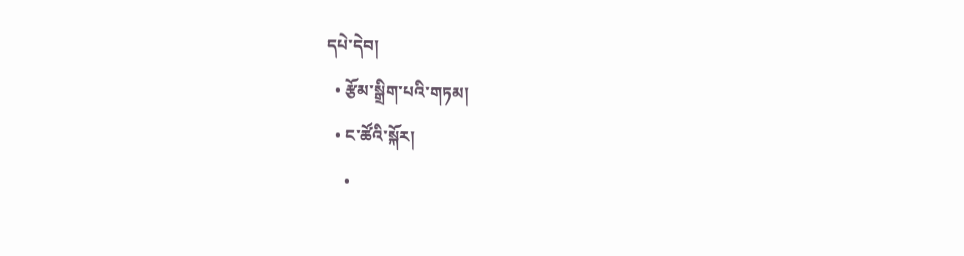དཔེ་དེབ།
  • རྩོམ་སྒྲིག་པའི་གཏམ།
  • ང་ཚོའི་སྐོར།
    •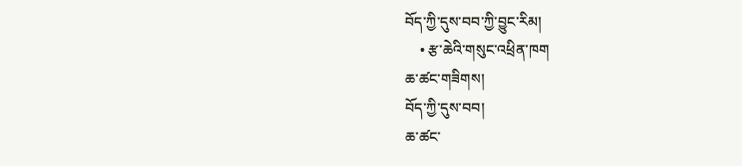བོད་ཀྱི་དུས་བབ་ཀྱི་བྱུང་རིམ།
    • རྩ་ཆེའི་གསུང་འཕྲིན་ཁག
ཆ་ཚང་གཟིགས།
བོད་ཀྱི་དུས་བབ།
ཆ་ཚང་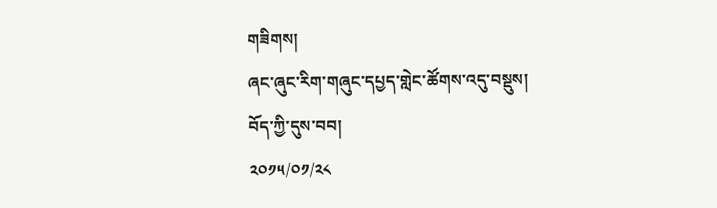གཟིགས།
ཞང་ཞུང་རིག་གཞུང་དཔྱད་གླེང་ཚོགས་འདུ་བསྡུས།
བོད་ཀྱི་དུས་བབ།
༢༠༡༥/༠༡/༢༨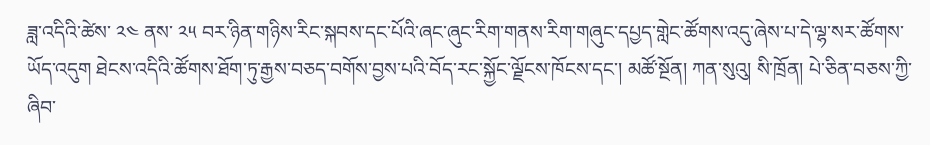ཟླ་འདིའི་ཚེས་ ༢༤ ནས་ ༢༥ བར་ཉིན་གཉིས་རིང་སྐབས་དང་པོའི་ཞང་ཞུང་རིག་གནས་རིག་གཞུང་དཔྱད་གླེང་ཚོགས་འདུ་ཞེས་པ་དེ་ལྷ་སར་ཚོགས་ཡོད་འདུག ཐེངས་འདིའི་ཚོགས་ཐོག་ཏུ་རྒྱས་བཅད་བགོས་བྱས་པའི་བོད་རང་སྐྱོང་ལྗོངས་ཁོངས་དང་། མཚོ་སྔོན། ཀན་སུའུ། སི་ཁྲོན། པེ་ཅིན་བཅས་ཀྱི་ཞིབ་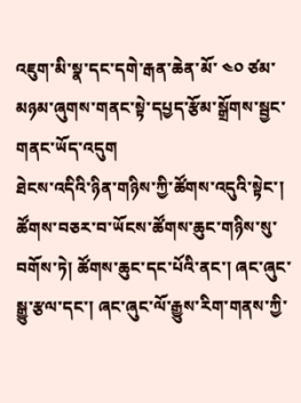འཇུག་མི་སྣ་དང་དགེ་རྒན་ཆེན་མོ་ ༤༠ ཙམ་མཉམ་ཞུགས་གནང་སྟེ་དཔྱད་རྩོམ་སྒྲོགས་སྦྱང་གནང་ཡོད་འདུག
ཐེངས་འདིའི་ཉིན་གཉིས་ཀྱི་ཚོགས་འདུའི་སྟེང་། ཚོགས་བཅར་བ་ཡོངས་ཚོགས་ཆུང་གཉིས་སུ་བགོས་ཏེ། ཚོགས་ཆུང་དང་པོའི་ནང་། ཞང་ཞུང་སྒྱུ་རྩལ་དང་། ཞང་ཞུང་ལོ་རྒྱུས་རིག་གནས་ཀྱི་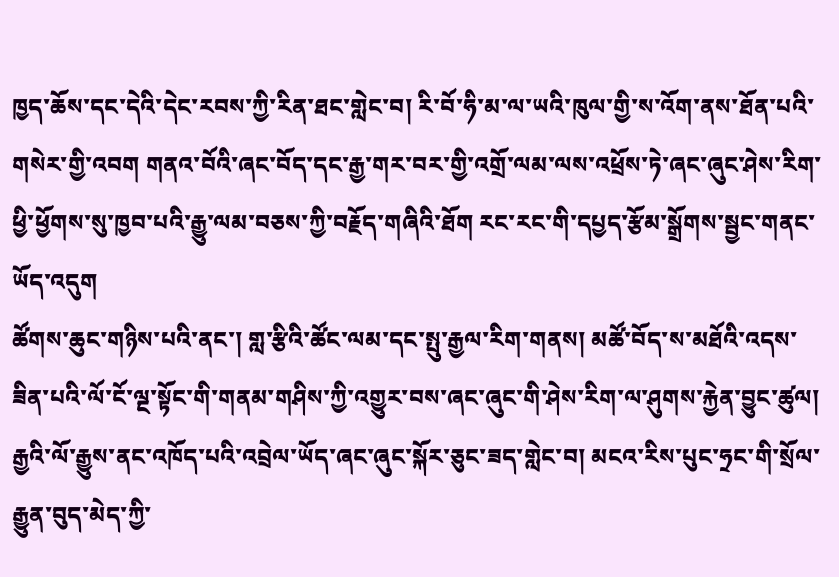ཁྱད་ཆོས་དང་དེའི་དེང་རབས་ཀྱི་རིན་ཐང་གླེང་བ། རི་བོ་ཧི་མ་ལ་ཡའི་ཁུལ་གྱི་ས་འོག་ནས་ཐོན་པའི་གསེར་གྱི་འབག གནའ་བོའི་ཞང་བོད་དང་རྒྱ་གར་བར་གྱི་འགྲོ་ལམ་ལས་འཕྲོས་ཏེ་ཞང་ཞུང་ཤེས་རིག་ཕྱི་ཕྱོགས་སུ་ཁྱབ་པའི་རྒྱུ་ལམ་བཅས་ཀྱི་བརྗོད་གཞིའི་ཐོག རང་རང་གི་དཔྱད་རྩོམ་སྒྲོགས་སྦྱང་གནང་ཡོད་འདུག
ཚོགས་ཆུང་གཉིས་པའི་ནང་། གླ་རྩིའི་ཚོང་ལམ་དང་སྤུ་རྒྱལ་རིག་གནས། མཚོ་བོད་ས་མཐོའི་འདས་ཟིན་པའི་ལོ་ངོ་ལྔ་སྟོང་གི་གནམ་གཤིས་ཀྱི་འགྱུར་བས་ཞང་ཞུང་གི་ཤེས་རིག་ལ་ཤུགས་རྐྱེན་བྱུང་ཚུལ། རྒྱའི་ལོ་རྒྱུས་ནང་འཁོད་པའི་འབྲེལ་ཡོད་ཞང་ཞུང་སྐོར་ཅུང་ཟད་གླེང་བ། མངའ་རིས་པུང་ཧྲང་གི་སྲོལ་རྒྱུན་བུད་མེད་ཀྱི་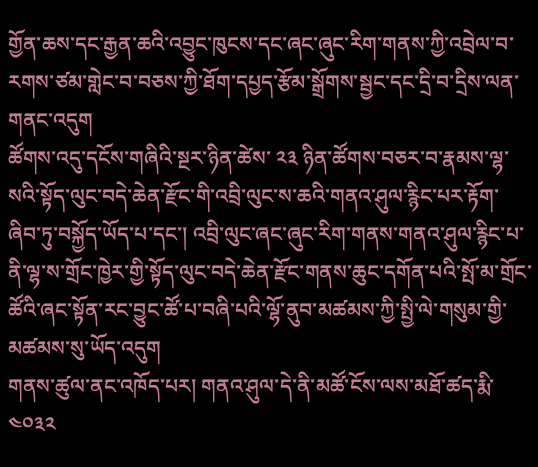གྱོན་ཆས་དང་རྒྱན་ཆའི་འབྱུང་ཁུངས་དང་ཞང་ཞུང་རིག་གནས་ཀྱི་འབྲེལ་བ་རགས་ཙམ་གླེང་བ་བཅས་ཀྱི་ཐོག་དཔྱད་རྩོམ་སྒྲོགས་སྦྱང་དང་དྲི་བ་དྲིས་ལན་གནང་འདུག
ཚོགས་འདུ་དངོས་གཞིའི་སྔར་ཉིན་ཚེས་ ༢༣ ཉིན་ཚོགས་བཅར་བ་རྣམས་ལྷ་སའི་སྟོད་ལུང་བདེ་ཆེན་རྫོང་གི་འབྲི་ལུང་ས་ཆའི་གནའ་ཤུལ་རྙིང་པར་རྟོག་ཞིབ་ཏུ་བསྐྱོད་ཡོད་པ་དང་། འབྲི་ལུང་ཞང་ཞུང་རིག་གནས་གནའ་ཤུལ་རྙིང་པ་ནི་ལྷ་ས་གྲོང་ཁྱེར་གྱི་སྟོད་ལུང་བདེ་ཆེན་རྫོང་གནས་ཆུང་དགོན་པའི་སྤོ་མ་གྲོང་ཚོའི་ཞང་སྟོན་རང་བྱུང་ཚོ་པ་བཞི་པའི་ལྷོ་ནུབ་མཚམས་ཀྱི་སྤྱི་ལེ་གསུམ་གྱི་མཚམས་སུ་ཡོད་འདུག
གནས་ཚུལ་ནང་འཁོད་པར། གནའ་ཤུལ་དེ་ནི་མཚོ་ངོས་ལས་མཐོ་ཚད་རྨི་ ༤༠༣༢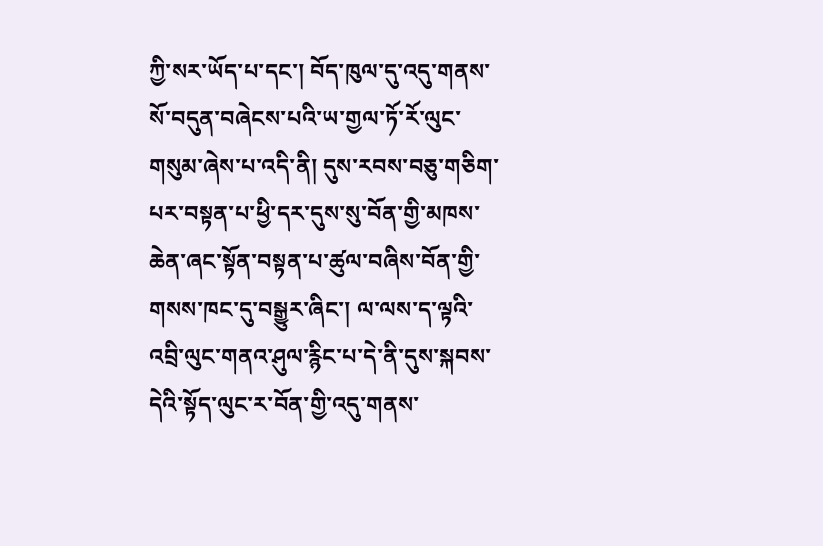ཀྱི་སར་ཡོད་པ་དང་། བོད་ཁུལ་དུ་འདུ་གནས་སོ་བདུན་བཞེངས་པའི་ཡ་གྱལ་ཏོ་རོ་ལུང་གསུམ་ཞེས་པ་འདི་ནི། དུས་རབས་བཅུ་གཅིག་པར་བསྟན་པ་ཕྱི་དར་དུས་སུ་བོན་གྱི་མཁས་ཆེན་ཞང་སྟོན་བསྟན་པ་ཚུལ་བཞིས་བོན་གྱི་གསས་ཁང་དུ་བསྒྱུར་ཞིང་། ལ་ལས་ད་ལྟའི་འབྲི་ལུང་གནའ་ཤུལ་རྙིང་པ་དེ་ནི་དུས་སྐབས་དེའི་སྟོད་ལུང་ར་བོན་གྱི་འདུ་གནས་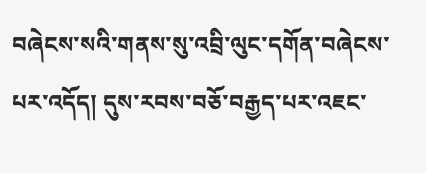བཞེངས་སའི་གནས་སུ་འབྲི་ལུང་དགོན་བཞེངས་པར་འདོད། དུས་རབས་བཅོ་བརྒྱད་པར་འཇང་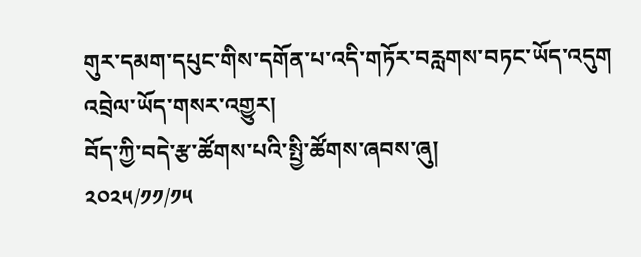གུར་དམག་དཔུང་གིས་དགོན་པ་འདི་གཏོར་བརླགས་བཏང་ཡོད་འདུག
འབྲེལ་ཡོད་གསར་འགྱུར།
བོད་ཀྱི་བདེ་རྩ་ཚོགས་པའི་སྤྱི་ཚོགས་ཞབས་ཞུ།
༢༠༢༥/༡༡/༡༥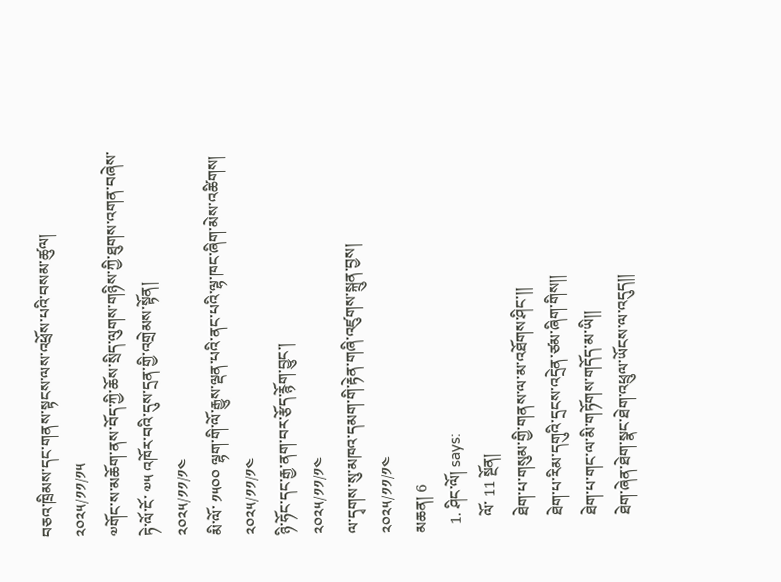བཅའ་ཁྲིམས་དང་གནས་སྟངས་ལས་འཕྲོས་པའི་བསམ་ཚུལ།
༢༠༢༥/༡༡/༡༥
༧གོང་ས་མཆོག་ནས་བོད་ཀྱི་ཆོས་སྲིད་ལུགས་གཉིས་ཀྱི་ཐུགས་འགན་བཞེས་ཏེ་ལོ་ངོ་ ༧༥ འཁོར་བའི་དུས་དྲན་གྱི་འགྲེམས་སྟོན།
༢༠༢༥/༡༡/༡༤
མི་ལོ་ ༡༥༠༠ ལྷག་གི་ལོ་རྒྱུས་ལྡན་པའི་ནང་པའི་ལྷ་ཁང་ཞིག་མེས་འཚིགས།
༢༠༢༥/༡༡/༡༤
ཉི་ཧོང་དང་རྒྱ་ནག་བར་རྩོད་རྙོག་བྱུང་།
༢༠༢༥/༡༡/༡༤
ལ་དྭགས་སུ་མཁའ་དམག་གི་རྟེན་གཞི་འཛུགས་སྐྲུན་བྱས།
༢༠༢༥/༡༡/༡༤
མཆན། 6
  1. ཤིང་ལོ། says:
    ལོ་ 11 སྔོན།
    ཐེག་པ་གསུམ་གྱི་གནས་ལ་མ་འཐོགས་ཤིང་།།
    ཐེག་པ་རིམ་དགུའི་དྲངས་འདྲེན་ཙམ་ཞིག་གིས།།
    ཐེག་པ་གང་ལ་མི་གཏོགས་གདོད་མ་ཡི།།
    ཐེག་ཞེན་ཐེག་སྣང་ཐེག་འཕྲུལ་ཡོངས་ལ་འདུད།།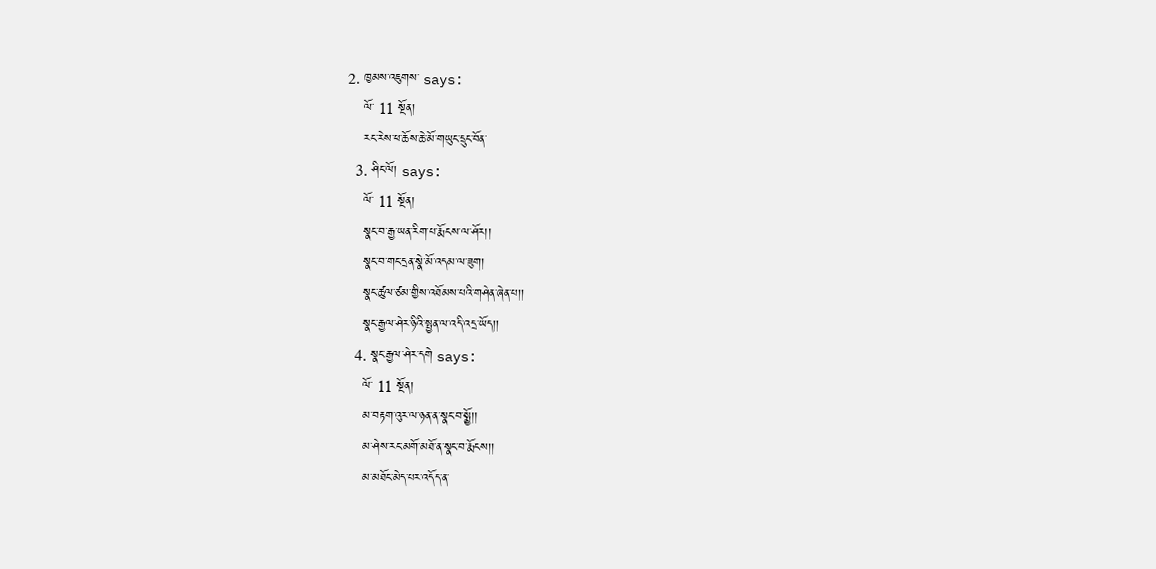2. ཁྱམས་འཇུགས་ says:
    ལོ་ 11 སྔོན།
    རང་རེས་ཕ་ཆོས་ཆེ་མོ་གཡུང་དྲུང་བོན་
  3. ཤིང་ལོ། says:
    ལོ་ 11 སྔོན།
    སྣང་བ་རྒྱ་ཡན་རིག་པ་རྨོངས་ལ་ཤོར།།
    སྣང་བ་གང་དྲན་སྣེ་མོ་འདམ་ལ་ཟུག།
    སྣང་ཚུལ་ཙམ་གྱིས་འཐོམས་པའི་གཤེན་ཞེན་པ།།
    སྣང་རྒྱལ་ཤེར་ཉིའི་སྤྱན་ལ་འདི་འདྲ་ཡོད།།
  4. སྣང་རྒྱལ་ཤེར་དགེ says:
    ལོ་ 11 སྔོན།
    མ་བརྟག་འུར་ལ་ཉན་ན་སྣང་བ་སྨྱོ།།
    མ་ཤེས་རང་མགོ་མཐོ་ན་སྣང་བ་རྨོངས།།
    མ་མཐོང་མེད་པར་འདོད་ན་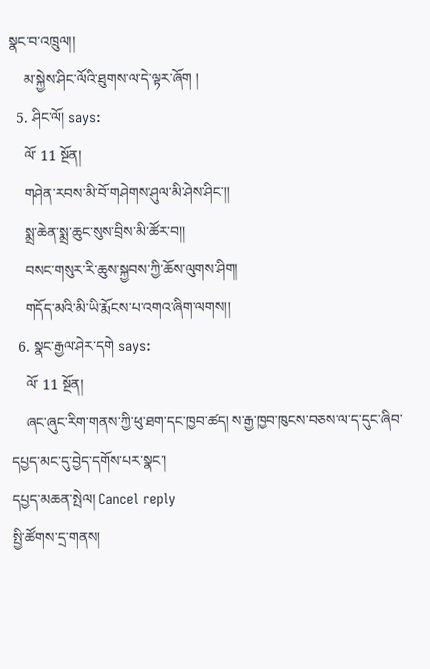སྣང་བ་འཁྲུལ།།
    མ་སྐྱེས་ཤིང་ལོའི་ཐུགས་ལ་དེ་ལྟར་ཞོག །
  5. ཤིང་ལོ། says:
    ལོ་ 11 སྔོན།
    གཤེན་རབས་མི་བོ་གཤེགས་ཤུལ་མི་ཤེས་ཤིང་།།
    སྨྲ་ཆེན་སྨྲ་ཆུང་སུས་བྲིས་མི་ཚོར་བ།།
    བསང་གསུར་རི་ཆུས་སྐྱབས་ཀྱི་ཆོས་ལུགས་ཤིག།
    གདོད་མའི་མི་ཡི་རྨོངས་པ་འགའ་ཞིག་ལགས།།
  6. སྣང་རྒྱལ་ཤེར་དགེ says:
    ལོ་ 11 སྔོན།
    ཞང་ཞུང་རིག་གནས་ཀྱི་ཕུ་ཐག་དང་ཁྱབ་ཚད། ས་རྒྱ་ཁྱབ་ཁུངས་བཅས་ལ་ད་དུང་ཞིབ་དཔྱད་མང་དུ་བྱེད་དགོས་པར་སྣང་།
དཔྱད་མཆན་སྤེལ། Cancel reply
སྤྱི་ཚོགས་དྲ་གནས།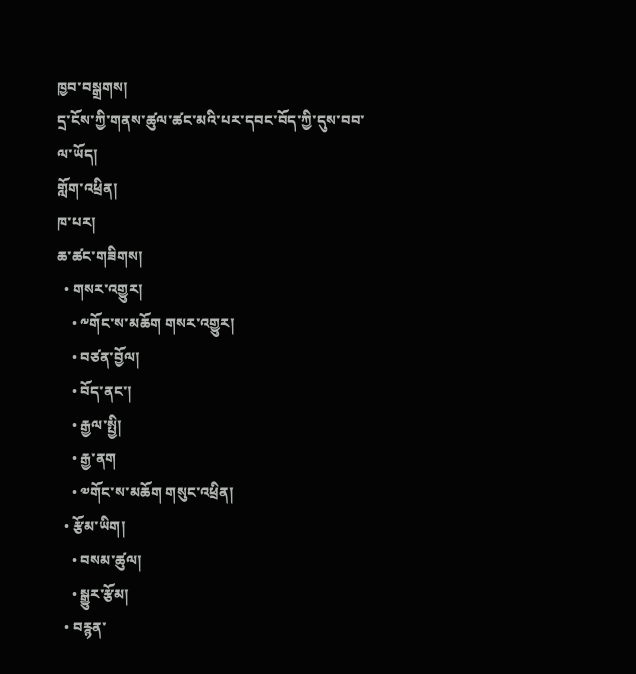ཁྱབ་བསྒྲགས།
དྲ་ངོས་ཀྱི་གནས་ཚུལ་ཚང་མའི་པར་དབང་བོད་ཀྱི་དུས་བབ་ལ་ཡོད།
གློག་འཕྲིན།
ཁ་པར།
ཆ་ཚང་གཟིགས།
  • གསར་འགྱུར།
    • ༸གོང་ས་མཆོག གསར་འགྱུར།
    • བཙན་བྱོལ།
    • བོད་ནང་།
    • རྒྱལ་སྤྱི།
    • རྒྱ་ནག
    • ༧གོང་ས་མཆོག གསུང་འཕྲིན།
  • རྩོམ་ཡིག།
    • བསམ་ཚུལ།
    • སྒྱུར་རྩོམ།
  • བརྙན་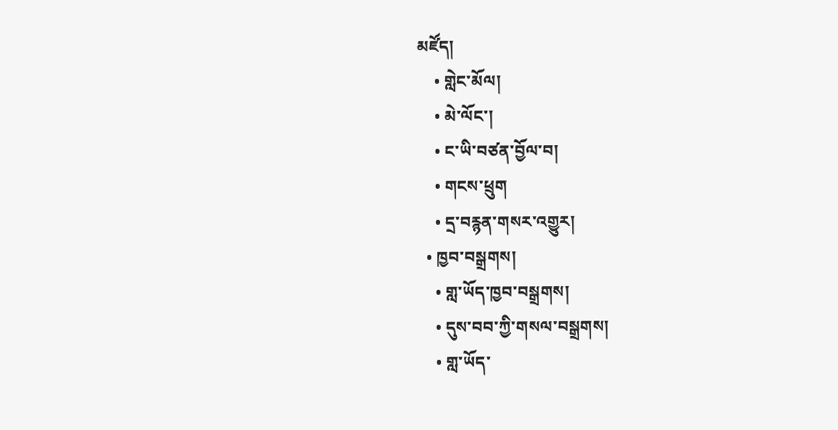མཛོད།
    • གླེང་མོལ།
    • མེ་ལོང་།
    • ང་ཡི་བཙན་བྱོལ་བ།
    • གངས་ཕྲུག
    • དྲ་བརྙན་གསར་འགྱུར།
  • ཁྱབ་བསྒྲགས།
    • གླ་ཡོད་ཁྱབ་བསྒྲགས།
    • དུས་བབ་ཀྱི་གསལ་བསྒྲགས།
    • གླ་ཡོད་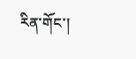རིན་གོང་།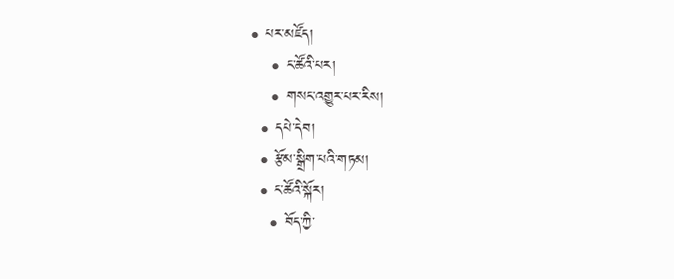• པར་མཛོད།
    • ང་ཚོའི་པར།
    • གསང་འགྱུར་པར་རིས།
  • དཔེ་དེབ།
  • རྩོམ་སྒྲིག་པའི་གཏམ།
  • ང་ཚོའི་སྐོར།
    • བོད་ཀྱི་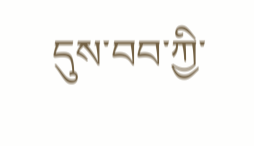དུས་བབ་ཀྱི་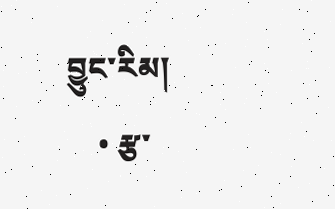བྱུང་རིམ།
    • རྩ་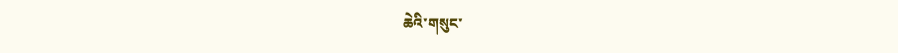ཆེའི་གསུང་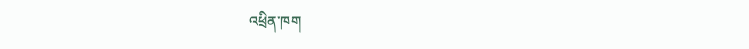འཕྲིན་ཁག